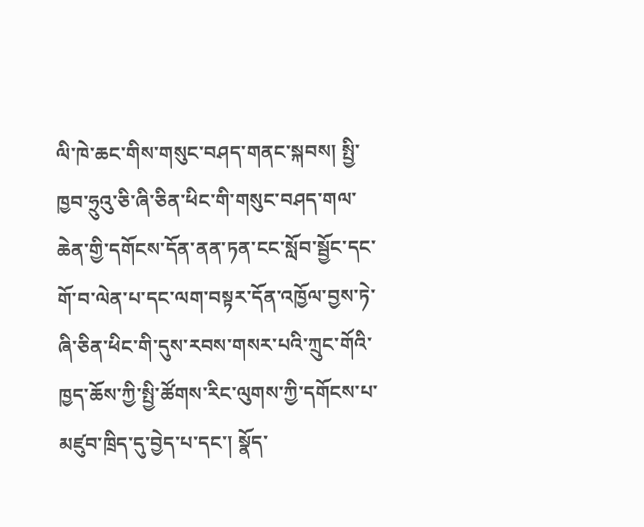ལི་ཁེ་ཆང་གིས་གསུང་བཤད་གནང་སྐབས། སྤྱི་ཁྱབ་ཧྲུའུ་ཅི་ཞི་ཅིན་ཕིང་གི་གསུང་བཤད་གལ་ཆེན་གྱི་དགོངས་དོན་ནན་ཏན་ངང་སློབ་སྦྱོང་དང་གོ་བ་ལེན་པ་དང་ལག་བསྟར་དོན་འཁྱོལ་བྱས་ཏེ་ཞི་ཅིན་ཕིང་གི་དུས་རབས་གསར་པའི་ཀྲུང་གོའི་ཁྱད་ཆོས་ཀྱི་སྤྱི་ཚོགས་རིང་ལུགས་ཀྱི་དགོངས་པ་མཛུབ་ཁྲིད་དུ་བྱེད་པ་དང་། སྣོད་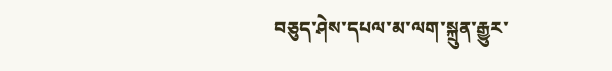བཅུད་ཤེས་དཔལ་མ་ལག་སྐྲུན་རྒྱུར་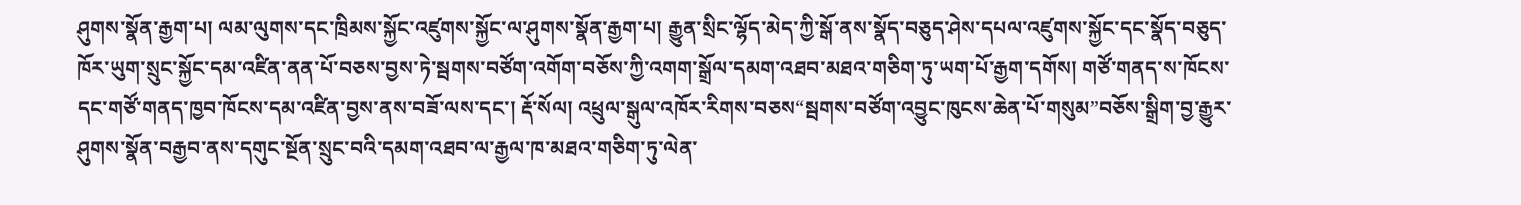ཤུགས་སྣོན་རྒྱག་པ། ལམ་ལུགས་དང་ཁྲིམས་སྐྱོང་འཛུགས་སྐྱོང་ལ་ཤུགས་སྣོན་རྒྱག་པ། རྒྱུན་སྲིང་ལྷོད་མེད་ཀྱི་སྒོ་ནས་སྣོད་བཅུད་ཤེས་དཔལ་འཛུགས་སྐྱོང་དང་སྣོད་བཅུད་ཁོར་ཡུག་སྲུང་སྐྱོང་དམ་འཛིན་ནན་པོ་བཅས་བྱས་ཏེ་སྦགས་བཙོག་འགོག་བཅོས་ཀྱི་འགག་སྒྲོལ་དམག་འཐབ་མཐའ་གཅིག་ཏུ་ཡག་པོ་རྒྱག་དགོས། གཙོ་གནད་ས་ཁོངས་དང་གཙོ་གནད་ཁྱབ་ཁོངས་དམ་འཛིན་བྱས་ནས་བཟོ་ལས་དང་། རྡོ་སོལ། འཕྲུལ་སྒུལ་འཁོར་རིགས་བཅས“སྦགས་བཙོག་འབྱུང་ཁུངས་ཆེན་པོ་གསུམ”བཅོས་སྒྲིག་བྱ་རྒྱུར་ཤུགས་སྣོན་བརྒྱབ་ནས་དགུང་སྔོན་སྲུང་བའི་དམག་འཐབ་ལ་རྒྱལ་ཁ་མཐའ་གཅིག་ཏུ་ལེན་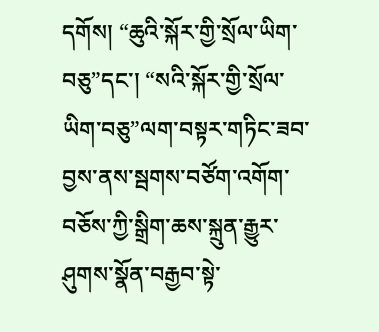དགོས། “ཆུའི་སྐོར་གྱི་སྲོལ་ཡིག་བཅུ”དང་། “སའི་སྐོར་གྱི་སྲོལ་ཡིག་བཅུ”ལག་བསྟར་གཏིང་ཟབ་བྱས་ནས་སྦགས་བཙོག་འགོག་བཅོས་ཀྱི་སྒྲིག་ཆས་སྐྲུན་རྒྱུར་ཤུགས་སྣོན་བརྒྱབ་སྟེ་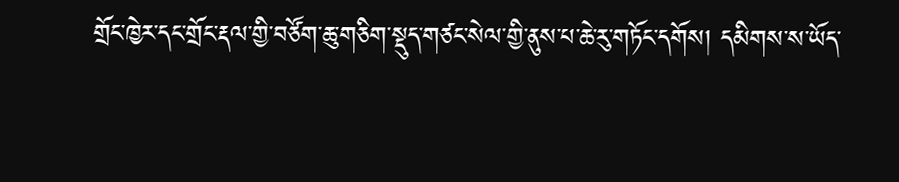གྲོང་ཁྱེར་དང་གྲོང་རྡལ་གྱི་བཙོག་ཆུ་གཅིག་སྡུད་གཙང་སེལ་གྱི་ནུས་པ་ཆེ་རུ་གཏོང་དགོས། དམིགས་ས་ཡོད་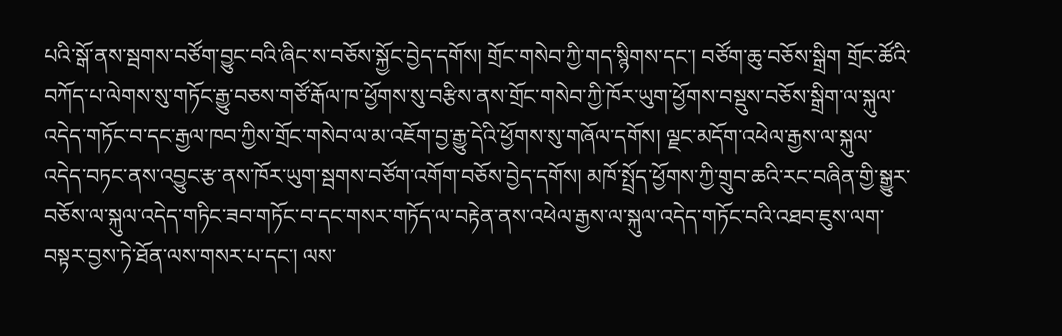པའི་སྒོ་ནས་སྦགས་བཙོག་བྱུང་བའི་ཞིང་ས་བཅོས་སྐྱོང་བྱེད་དགོས། གྲོང་གསེབ་ཀྱི་གད་སྙིགས་དང་། བཙོག་ཆུ་བཅོས་སྒྲིག གྲོང་ཚོའི་བཀོད་པ་ལེགས་སུ་གཏོང་རྒྱུ་བཅས་གཙོ་རྒོལ་ཁ་ཕྱོགས་སུ་བརྩིས་ནས་གྲོང་གསེབ་ཀྱི་ཁོར་ཡུག་ཕྱོགས་བསྡུས་བཅོས་སྒྲིག་ལ་སྐུལ་འདེད་གཏོང་བ་དང་རྒྱལ་ཁབ་ཀྱིས་གྲོང་གསེབ་ལ་མ་འཇོག་བྱ་རྒྱུ་དེའི་ཕྱོགས་སུ་གཞོལ་དགོས། ལྗང་མདོག་འཕེལ་རྒྱས་ལ་སྐུལ་འདེད་བཏང་ནས་འབྱུང་རྩ་ནས་ཁོར་ཡུག་སྦགས་བཙོག་འགོག་བཅོས་བྱེད་དགོས། མཁོ་སྤྲོད་ཕྱོགས་ཀྱི་གྲུབ་ཆའི་རང་བཞིན་གྱི་སྒྱུར་བཅོས་ལ་སྐུལ་འདེད་གཏིང་ཟབ་གཏོང་བ་དང་གསར་གཏོད་ལ་བརྟེན་ནས་འཕེལ་རྒྱས་ལ་སྐུལ་འདེད་གཏོང་བའི་འཐབ་ཇུས་ལག་བསྟར་བྱས་ཏེ་ཐོན་ལས་གསར་པ་དང་། ལས་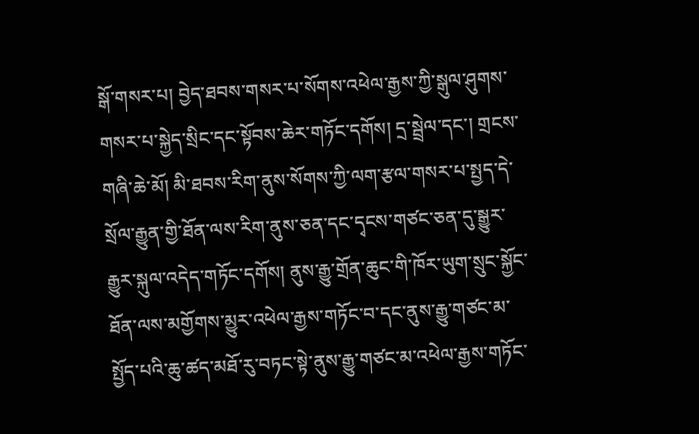སྒོ་གསར་པ། བྱེད་ཐབས་གསར་པ་སོགས་འཕེལ་རྒྱས་ཀྱི་སྒུལ་ཤུགས་གསར་པ་སྐྱེད་སྲིང་དང་སྟོབས་ཆེར་གཏོང་དགོས། དྲ་སྦྲེལ་དང་། གྲངས་གཞི་ཆེ་མོ། མི་ཐབས་རིག་ནུས་སོགས་ཀྱི་ལག་རྩལ་གསར་པ་སྤྱད་དེ་སྲོལ་རྒྱུན་གྱི་ཐོན་ལས་རིག་ནུས་ཅན་དང་དྭངས་གཙང་ཅན་དུ་སྒྱུར་རྒྱུར་སྐུལ་འདེད་གཏོང་དགོས། ནུས་རྒྱུ་གྲོན་ཆུང་གི་ཁོར་ཡུག་སྲུང་སྐྱོང་ཐོན་ལས་མགྱོགས་མྱུར་འཕེལ་རྒྱས་གཏོང་བ་དང་ནུས་རྒྱུ་གཙང་མ་སྤྱོད་པའི་ཆུ་ཚད་མཐོ་རུ་བཏང་སྟེ་ནུས་རྒྱུ་གཙང་མ་འཕེལ་རྒྱས་གཏོང་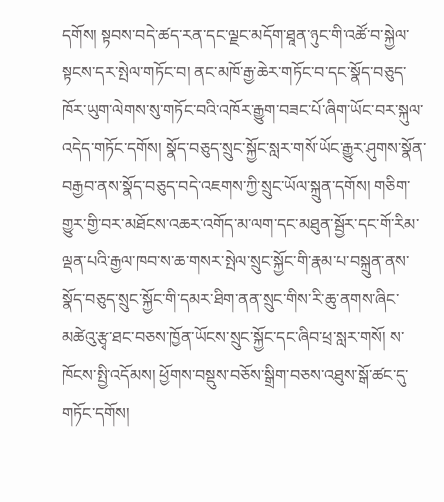དགོས། སྟབས་བདེ་ཚད་རན་དང་ལྗང་མདོག་ཐཱན་ཉུང་གི་འཚོ་བ་སྐྱེལ་སྟངས་དར་སྤེལ་གཏོང་བ། ནང་མཁོ་རྒྱ་ཆེར་གཏོང་བ་དང་སྣོད་བཅུད་ཁོར་ཡུག་ལེགས་སུ་གཏོང་བའི་འཁོར་རྒྱུག་བཟང་པོ་ཞིག་ཡོང་བར་སྐུལ་འདེད་གཏོང་དགོས། སྣོད་བཅུད་སྲུང་སྐྱོང་སླར་གསོ་ཡོང་རྒྱུར་ཤུགས་སྣོན་བརྒྱབ་ནས་སྣོད་བཅུད་བདེ་འཇགས་ཀྱི་སྲུང་ཡོལ་སྐྲུན་དགོས། གཅིག་གྱུར་གྱི་བར་མཐོངས་འཆར་འགོད་མ་ལག་དང་མཐུན་སྦྱོར་དང་གོ་རིམ་ལྡན་པའི་རྒྱལ་ཁབ་ས་ཆ་གསར་སྤེལ་སྲུང་སྐྱོང་གི་རྣམ་པ་བསྐྲུན་ནས་སྣོད་བཅུད་སྲུང་སྐྱོང་གི་དམར་ཐིག་ནན་སྲུང་གིས་རི་ཆུ་ནགས་ཞིང་མཚེའུ་རྩྭ་ཐང་བཅས་ཁྱོན་ཡོངས་སྲུང་སྐྱོང་དང་ཞིབ་ཕྲ་སླར་གསོ། ས་ཁོངས་སྤྱི་འདོམས། ཕྱོགས་བསྡུས་བཅོས་སྒྲིག་བཅས་འཐུས་སྒོ་ཚང་དུ་གཏོང་དགོས།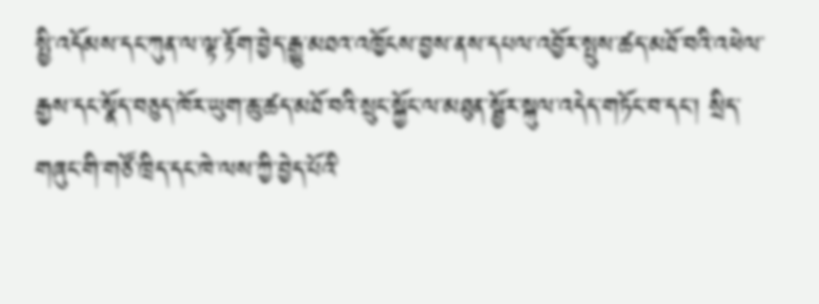སྤྱི་འདོམས་དང་ཀུན་ལ་ལྟ་རྟོག་བྱེད་རྒྱུ་མཐའ་འཁྱོངས་བྱས་ནས་དཔལ་འབྱོར་སྤུས་ཚད་མཐོ་བའི་འཕེལ་རྒྱས་དང་སྣོད་བཅུད་ཁོར་ཡུག་ཆུ་ཚད་མཐོ་བའི་སྲུང་སྐྱོང་ལ་མཐུན་སྦྱོར་སྐུལ་འདེད་གཏོང་བ་དང་། སྲིད་གཞུང་གི་གཙོ་ཁྲིད་དང་ཁེ་ལས་ཀྱི་བྱེད་པོའི་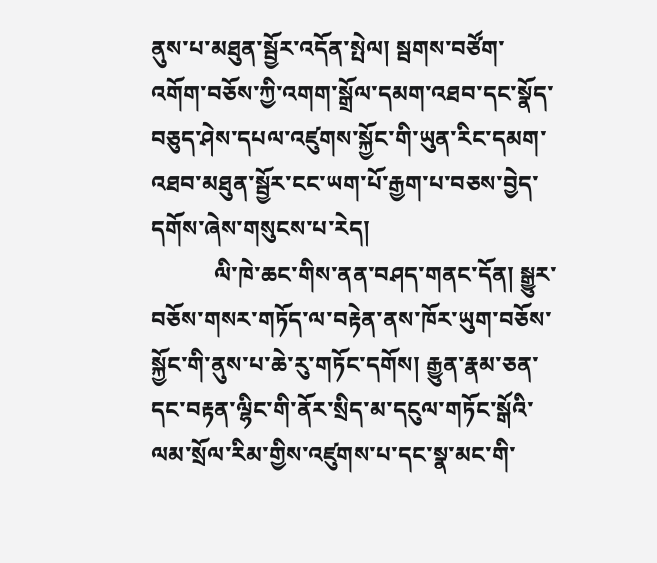ནུས་པ་མཐུན་སྦྱོར་འདོན་སྤེལ། སྦགས་བཙོག་འགོག་བཅོས་ཀྱི་འགག་སྒྲོལ་དམག་འཐབ་དང་སྣོད་བཅུད་ཤེས་དཔལ་འཛུགས་སྐྱོང་གི་ཡུན་རིང་དམག་འཐབ་མཐུན་སྦྱོར་ངང་ཡག་པོ་རྒྱག་པ་བཅས་བྱེད་དགོས་ཞེས་གསུངས་པ་རེད།
           ལི་ཁེ་ཆང་གིས་ནན་བཤད་གནང་དོན། སྒྱུར་བཅོས་གསར་གཏོད་ལ་བརྟེན་ནས་ཁོར་ཡུག་བཅོས་སྐྱོང་གི་ནུས་པ་ཆེ་རུ་གཏོང་དགོས། རྒྱུན་རྣམ་ཅན་དང་བརྟན་ལྷིང་གི་ནོར་སྲིད་མ་དངུལ་གཏོང་སྒོའི་ལམ་སྲོལ་རིམ་གྱིས་འཛུགས་པ་དང་སྣ་མང་གི་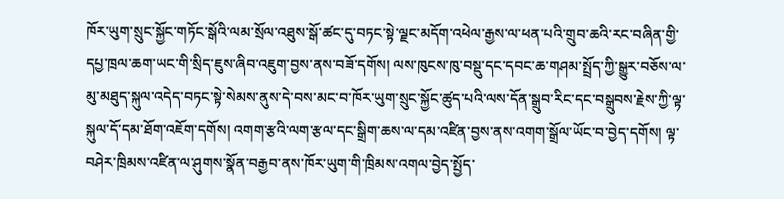ཁོར་ཡུག་སྲུང་སྐྱོང་གཏོང་སྒོའི་ལམ་སྲོལ་འཐུས་སྒོ་ཚང་དུ་བཏང་སྟེ་ལྗང་མདོག་འཕེལ་རྒྱས་ལ་ཕན་པའི་གྲུབ་ཆའི་རང་བཞིན་གྱི་དཔྱ་ཁྲལ་ཆག་ཡང་གི་སྲིད་ཇུས་ཞིབ་འཇུག་བྱས་ནས་བཟོ་དགོས། ལས་ཁུངས་ཁུ་བསྡུ་དང་དབང་ཆ་གཤམ་སྤྲོད་ཀྱི་སྒྱུར་བཅོས་ལ་མུ་མཐུད་སྐུལ་འདེད་བཏང་སྟེ་སེམས་ནུས་དེ་བས་མང་བ་ཁོར་ཡུག་སྲུང་སྐྱོང་ཚུད་པའི་ལས་དོན་སྒྲུབ་རིང་དང་བསྒྲུབས་རྗེས་ཀྱི་ལྟ་སྐུལ་དོ་དམ་ཐོག་འཇོག་དགོས། འགག་རྩའི་ལག་རྩལ་དང་སྒྲིག་ཆས་ལ་དམ་འཛིན་བྱས་ནས་འགག་སྒྲོལ་ཡོང་བ་བྱེད་དགོས། ལྟ་བཤེར་ཁྲིམས་འཛིན་ལ་ཤུགས་སྣོན་བརྒྱབ་ནས་ཁོར་ཡུག་གི་ཁྲིམས་འགལ་བྱེད་སྤྱོད་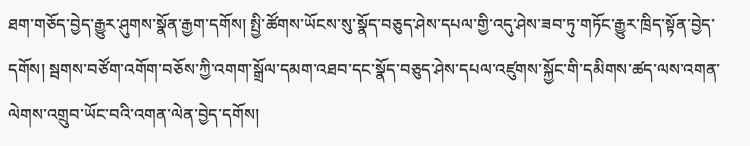ཐག་གཅོད་བྱེད་རྒྱུར་ཤུགས་སྣོན་རྒྱག་དགོས། སྤྱི་ཚོགས་ཡོངས་སུ་སྣོད་བཅུད་ཤེས་དཔལ་གྱི་འདུ་ཤེས་ཟབ་ཏུ་གཏོང་རྒྱུར་ཁྲིད་སྟོན་བྱེད་དགོས། སྦགས་བཙོག་འགོག་བཅོས་ཀྱི་འགག་སྒྲོལ་དམག་འཐབ་དང་སྣོད་བཅུད་ཤེས་དཔལ་འཛུགས་སྐྱོང་གི་དམིགས་ཚད་ལས་འགན་ལེགས་འགྲུབ་ཡོང་བའི་འགན་ལེན་བྱེད་དགོས།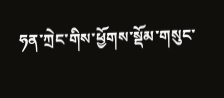ཧན་ཀྲེང་གིས་ཕྱོགས་སྡོམ་གསུང་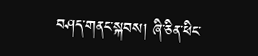བཤད་གནང་སྐབས། ཞི་ཅིན་ཕིང་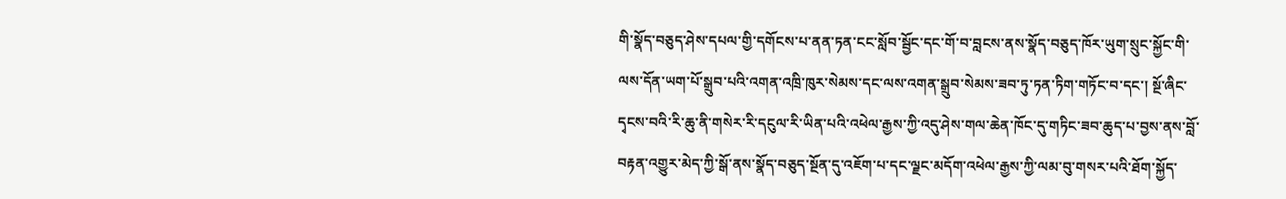གི་སྣོད་བཅུད་ཤེས་དཔལ་གྱི་དགོངས་པ་ནན་ཏན་ངང་སློབ་སྦྱོང་དང་གོ་བ་བླངས་ནས་སྣོད་བཅུད་ཁོར་ཡུག་སྲུང་སྐྱོང་གི་ལས་དོན་ཡག་པོ་སྒྲུབ་པའི་འགན་འཁྲི་ཁུར་སེམས་དང་ལས་འགན་སྒྲུབ་སེམས་ཟབ་ཏུ་ཏན་ཏིག་གཏོང་བ་དང་། སྔོ་ཞིང་དྭངས་བའི་རི་ཆུ་ནི་གསེར་རི་དངུལ་རི་ཡིན་པའི་འཕེལ་རྒྱས་ཀྱི་འདུ་ཤེས་གལ་ཆེན་ཁོང་དུ་གཏིང་ཟབ་ཆུད་པ་བྱས་ནས་བློ་བརྟན་འགྱུར་མེད་ཀྱི་སྒོ་ནས་སྣོད་བཅུད་སྔོན་དུ་འཇོག་པ་དང་ལྗང་མདོག་འཕེལ་རྒྱས་ཀྱི་ལམ་བུ་གསར་པའི་ཐོག་སྐྱོད་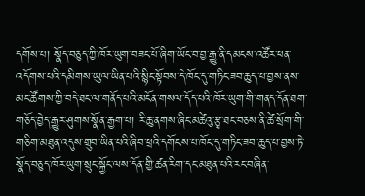དགོས་པ། སྣོད་བཅུད་ཀྱི་ཁོར་ཡུག་བཟང་པོ་ཞིག་ཡོང་བ་བྱ་རྒྱུ་ནི་དམངས་འཚོར་ཕན་འདོགས་པའི་དམིགས་ཡུལ་ཡིན་པའི་སྙིང་སྟོབས་དེ་ཁོང་དུ་གཏིང་ཟབ་ཆུད་པ་བྱས་ནས་མང་ཚོགས་ཀྱི་བདེ་ཐང་ལ་གནོད་པའི་མངོན་གསལ་དོད་པའི་ཁོར་ཡུག་གི་གནད་དོན་ཐག་གཅོད་བྱེད་རྒྱུར་ཤུགས་སྣོན་རྒྱག་པ། རི་ཆུ་ནགས་ཞིང་མཚེའུ་རྩྭ་ཐང་བཅས་ནི་ཚེ་སྲོག་གི་གཅིག་མཐུན་འདུས་གྲུབ་ཡིན་པའི་ཞིབ་ཕྲའི་དགོངས་པ་ཁོང་དུ་གཏིང་ཟབ་ཆུད་པ་བྱས་ཏེ་སྣོད་བཅུད་ཁོར་ཡུག་སྲུང་སྐྱོང་ལས་དོན་གྱི་ཚན་རིག་དང་མཐུན་པའི་རང་བཞིན་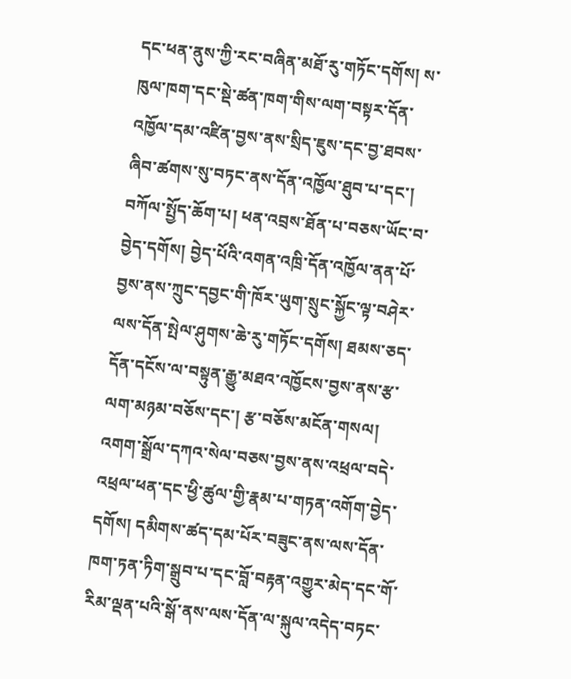དང་ཕན་ནུས་ཀྱི་རང་བཞིན་མཐོ་རུ་གཏོང་དགོས། ས་ཁུལ་ཁག་དང་སྡེ་ཚན་ཁག་གིས་ལག་བསྟར་དོན་འཁྱོལ་དམ་འཛིན་བྱས་ནས་སྲིད་ཇུས་དང་བྱ་ཐབས་ཞིབ་ཚགས་སུ་བཏང་ནས་དོན་འཁྱོལ་ཐུབ་པ་དང་། བཀོལ་སྤྱོད་ཆོག་པ། ཕན་འབྲས་ཐོན་པ་བཅས་ཡོང་བ་བྱེད་དགོས། བྱེད་པོའི་འགན་འཁྲི་དོན་འཁྱོལ་ནན་པོ་བྱས་ནས་ཀྲུང་དབྱང་གི་ཁོར་ཡུག་སྲུང་སྐྱོང་ལྟ་བཤེར་ལས་དོན་སྤེལ་ཤུགས་ཆེ་རུ་གཏོང་དགོས། ཐམས་ཅད་དོན་དངོས་ལ་བསྟུན་རྒྱུ་མཐའ་འཁྱོངས་བྱས་ནས་རྩ་ལག་མཉམ་བཅོས་དང་། རྩ་བཅོས་མངོན་གསལ། འགག་སྒྲོལ་དཀའ་སེལ་བཅས་བྱས་ནས་འཕྲལ་བདེ་འཕྲལ་ཕན་དང་ཕྱི་ཚུལ་གྱི་རྣམ་པ་གཏན་འགོག་བྱེད་དགོས། དམིགས་ཚད་དམ་པོར་བཟུང་ནས་ལས་དོན་ཁག་ཏན་ཏིག་སྒྲུབ་པ་དང་བློ་བརྟན་འགྱུར་མེད་དང་གོ་རིམ་ལྡན་པའི་སྒོ་ནས་ལས་དོན་ལ་སྐུལ་འདེད་བཏང་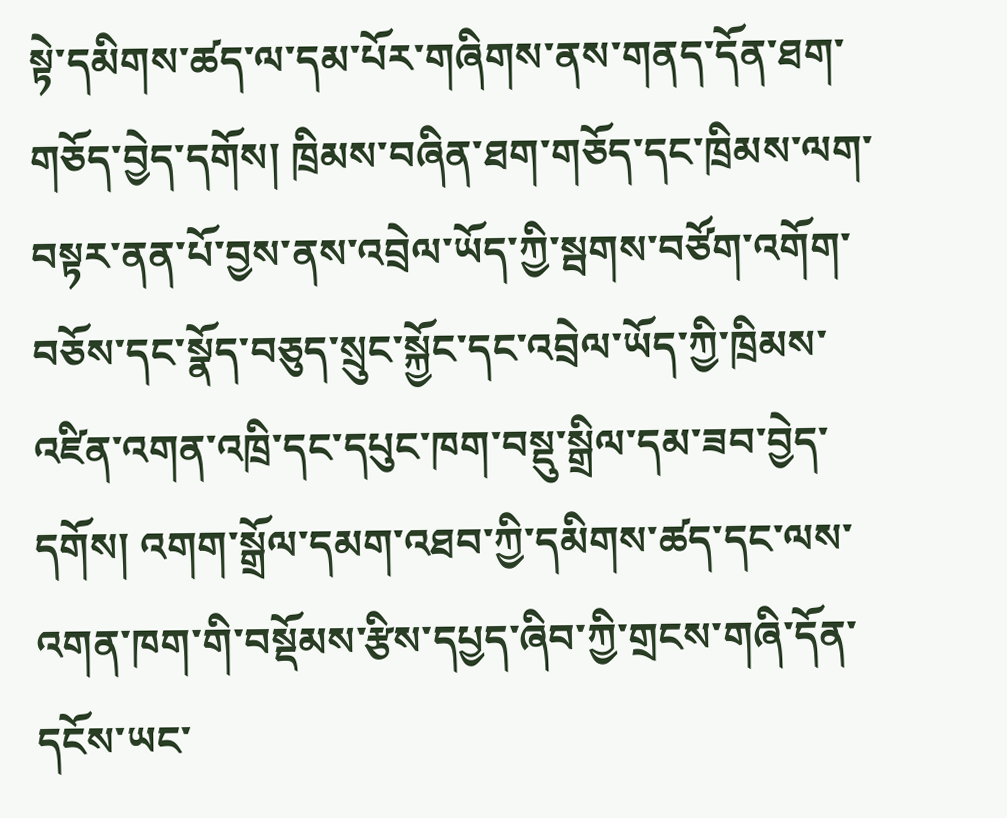སྟེ་དམིགས་ཚད་ལ་དམ་པོར་གཞིགས་ནས་གནད་དོན་ཐག་གཅོད་བྱེད་དགོས། ཁྲིམས་བཞིན་ཐག་གཅོད་དང་ཁྲིམས་ལག་བསྟར་ནན་པོ་བྱས་ནས་འབྲེལ་ཡོད་ཀྱི་སྦགས་བཙོག་འགོག་བཅོས་དང་སྣོད་བཅུད་སྲུང་སྐྱོང་དང་འབྲེལ་ཡོད་ཀྱི་ཁྲིམས་འཛིན་འགན་འཁྲི་དང་དཔུང་ཁག་བསྡུ་སྒྲིལ་དམ་ཟབ་བྱེད་དགོས། འགག་སྒྲོལ་དམག་འཐབ་ཀྱི་དམིགས་ཚད་དང་ལས་འགན་ཁག་གི་བསྡོམས་རྩིས་དཔྱད་ཞིབ་ཀྱི་གྲངས་གཞི་དོན་དངོས་ཡང་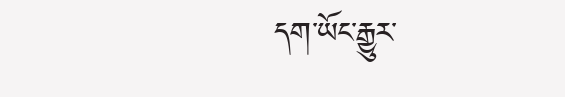དག་ཡོང་རྒྱུར་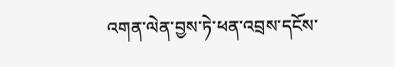འགན་ལེན་བྱས་ཏེ་ཕན་འབྲས་དངོས་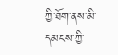ཀྱི་ཐོག་ནས་མི་དམངས་ཀྱི་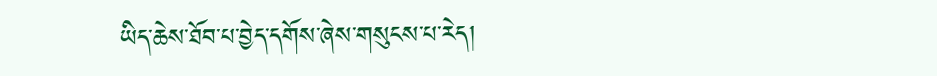ཡིད་ཆེས་ཐོབ་པ་བྱེད་དགོས་ཞེས་གསུངས་པ་རེད།